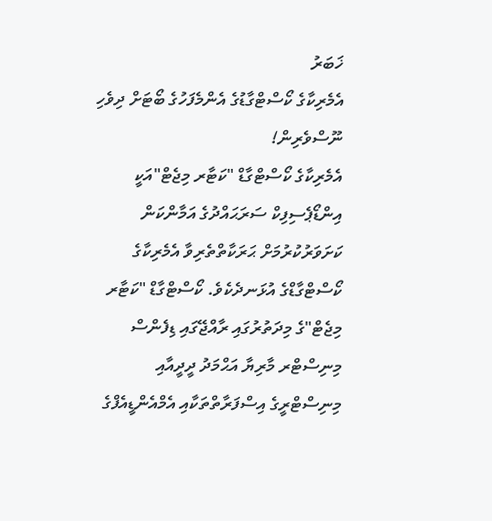ޚަބަރު
އެމެރިކާގެ ކޯސްޓްގާޑުގެ އެންމެފަހުގެ ބޯޓަށް ދިވެހި ނޫސްވެރިން!
އެމެރިކާގެ ކޯސްޓްގާޑް "ކަޓާރ މިޖެޓް"އަކީ އިންޑޯޕެސިފިކް ސަރަޙައްދުގެ އަމާންކަން ކަށަވަރުކުރުމަށް ޙަރަކާތްތެރިވާ އެމެރިކާގެ ކޯސްޓްގާޑްގެ އުޅަނދެކެވެ. ކޯސްޓްގާޑް "ކަޓާރ މިޖެޓް"ގެ މިދަތުރުގައި ރާއްޖޭގައި ޑިފެންސް މިނިސްޓްރ މާރިޔާ އަޙްމަދު ދީދީއާއި މިނިސްޓްރީގެ އިސްފަރާތްތަކާއި އެމްއެންޑީއެފްގެ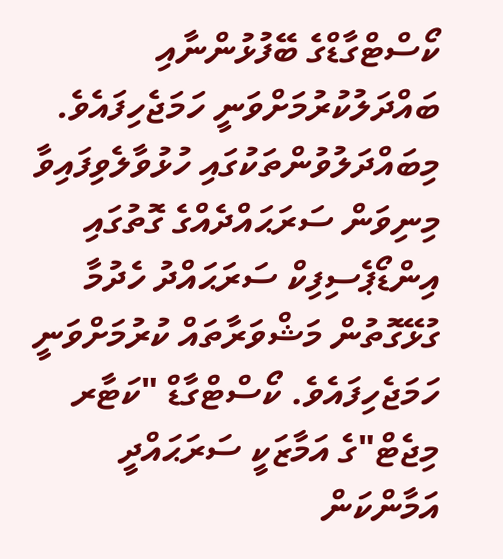ކޯސްޓްގާޑްގެ ބޭފުޅުންނާއި ބައްދަލުކުރުމަށްވަނީ ހަމަޖެހިފައެވެ.
މިބައްދަލުވުންތަކުގައި ހުޅުވާލެވިފައިވާ މިނިވަން ސަރަޙައްދެއްގެ ގޮތުގައި އިންޑޯޕެސިފިކް ސަރަޙައްދު ހެދުމާ ގުޅޭގޮތުން މަޝްވަރާތައް ކުރުމަށްވަނީ ހަމަޖެހިފައެވެ. ކޯސްޓްގާޑް "ކަޓާރ މިޖެޓް"ގެ އަމާޒަކީ ސަރަޙައްދީ އަމާންކަން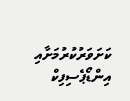ކަށަވަރުކުރުމަށާއި އިންޑޯޕެސިފިކް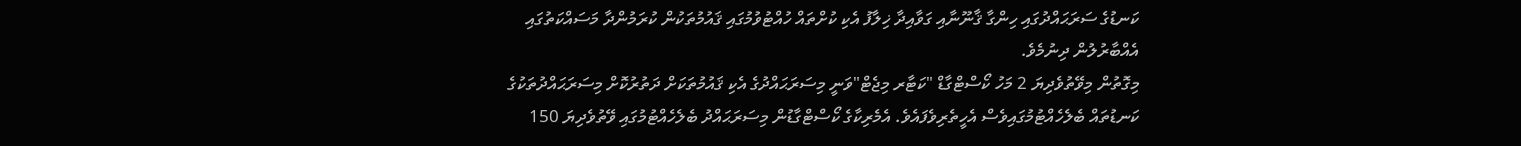ކަނޑުގެ ސަރަޙައްދުގައި ހިންގާ ޤާނޫނާއި ގަވާއިދާ ޚިލާފު އެކި ކުށްތައް ހުއްޓުވުމުގައި ޤައުމުތަކުން ކުރަމުންދާ މަސައްކަތުގައި އެއްބާރުލުން ދިނުމެވެ.
މިގޮތުން މިވޭތުވެދިޔަ 2 މަހު ކޯސްޓްގާޑް "ކަޓާރ މިޖެޓް"ވަނީ މިސަރަޙައްދުގެ އެކި ޤައުމުތަކަށް ދަތުރުކޮށް މިސަރަޙައްދުތަކުގެ ކަނޑުތައް ބެލެހެއްޓުމުގައިވެސް އެހީތެރިވެފައެވެ. އެމެރިކާގެ ކޯސްޓްގާޑުން މިސަރަޙައްދު ބެލެހެއްޓުމުގައި ވޭތުވެދިޔަ 150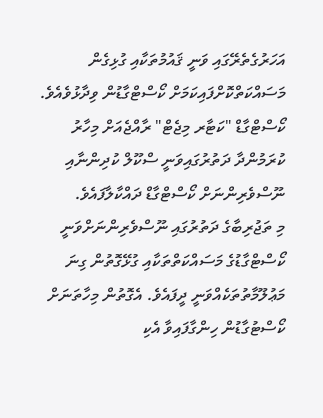އަހަރުގެތެރޭގައި ވަނީ ޤައުމުތަކާއި ގުޅިގެން މަސައްކަތްކޮށްފައިކަމަށް ކޯސްޓްގާޑުން ވިދާޅުވެއެވެ. ކޯސްޓްގާޑް "ކަޓާރ މިޖެޓް" ރާއްޖެއަށް މިހާރު ކުރަމުންދާ ދަތުރުގައިވަނީ ސްކޫލް ކުދިންނާއި ނޫސްވެރިންނަށް ކޯސްޓްގާޑް ދައްކާލާފައެވެ.
މި ތަޖުރިބާގެ ދަތުރުގައި ނޫސްވެރިންނަށްވަނީ ކޯސްޓްގާޑުގެ މަސައްކަތްތަކާއި ގުޅޭގޮތުން ގިނަ މަޢުލޫމާތުތަކެއްވަނީ ދީފައެވެ. އެގޮތުން މިހާތަނަށް ކޯސްޓުގާޑުން ހިންގާފައިވާ އެކި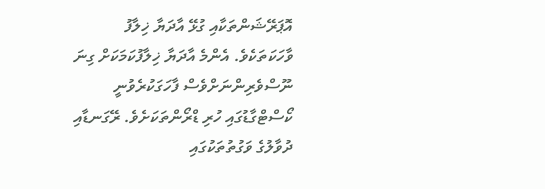އޮޕަރޭޝަންތަކާއި ގުޅޭ އާދަޔާ ޚިލާފު ވާހަކަތަކެވެ. އެންމެ އާދަޔާ ޚިލާފުކަމަކަށް ގިނަ ނޫސްވެރިންނަށްވެސް ފާހަގަކުރެވުނީ ކޯސްޓްގާޑުގައި ހުރި ޑްރޯންތަކަށެވެ. ރޭގަނޑާއި ދުވާލުގެ ވަގުތުތަކުގައި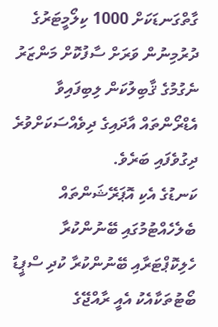ގާތްގަނޑަކަށް 1000 ކިލޯމީޓަރުގެ ދުރުމިނުން ވަރަށް ސާފުކޮށް މަންޒަރު ނެގުމުގެ ޤާބިލުކަން ލިބިފައިވާ އެޑްރޯންތައް އާދައިގެ ދިވެއްސަކަށްވުރެ ދިގުވެފައި ބަރެވެ.
ކަނޑުގެ އެކި އޮޕަރޭޝަންތައް ބެލެހެއްޓުމުގައި ބޭނުންކުރާ ހެލިކޮޕްޓަރާއި ބޭނުންކުރާ ކުދި ސްޕީޑު ބޯޓުތަކާއެކު އެއީ ރާއްޖޭގެ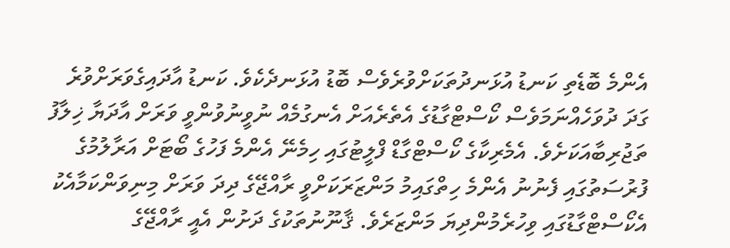އެންމެ ބޮޑެތި ކަނޑު އުޅަނދުތަކަށްވުރެވެސް ބޮޑު އުޅަނދެކެވެ. ކަނޑު އާދައިގެވަރަށްވުރެ ގަދަ ދުވަހެއްނަމަވެސް ކޯސްޓްގާޑުގެ އެތެރެއަށް އެނގުމެއް ނުވީނުވުންވީ ވަރަށް އާދަޔާ ޚިލާފު ތަޖުރިބާއަކަށެވެ. އެމެރިކާގެ ކޯސްޓްގާޑް ފްލީޓުގައި ހިމެނޭ އެންމެ ފަހުގެ ބޯޓަށް އަރާލުމުގެ ފުރުސަތުގައި ފެނުނު އެންމެ ހިތްގައިމު މަންޒަރަކަށްވީ ރާއްޖޭގެ ދިދަ ވަރަށް މިނިވަންކަމާއެކު އެކޯސްޓްގާޑުގައި ވިހުރެމުންދިޔަ މަންޒަރެވެ. ޤާނޫނުތަކުގެ ދަށުން އެއީ ރާއްޖޭގެ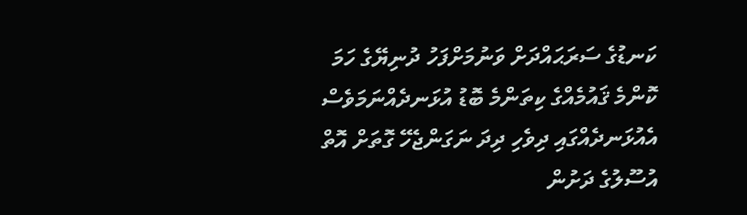ކަނޑުގެ ސަރަޙައްދަށް ވަނުމަށްފަހު ދުނިޔޭގެ ހަމަ ކޮންމެ ޤައުމެއްގެ ކިތަންމެ ބޮޑު އުޅަނދެއްނަމަވެސް އެއުޅަނދެއްގައި ދިވެހި ދިދަ ނަގަންޖެހޭ ގޮތަށް އޮތް އުސޫލުގެ ދަށުން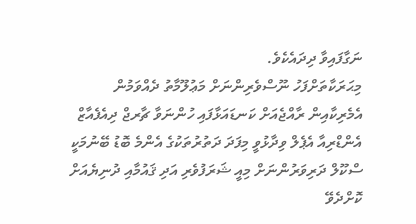ނަގާފައިވާ ދިދައެކެވެ.
މިޙަރަކާތަށްފަހު ނޫސްވެރިންނަށް މަޢުލޫމާތު ދެއްވަމުން އެމެރިކާއިން ރާއްޖެއަށް ކަނޑައަޅާފައި ހުންނަވާ ޗާރޖް ދިއެފެއާޒް އެންޑްރިއާ އެޕެލް ވިދާޅުވީ މިފަދަ ދަތުރުތަކުގެ އެންމެ ބޮޑު ބޭނުމަކީ ސްކޫލް ދަރިވަރުންނަށް މިއީ ޝަރަފުވެރި އަދި ޤައުމާއި ދުނިޔެއަށް ކޮށްދެވޭ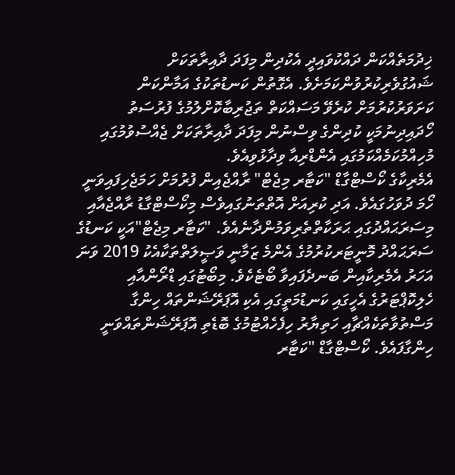ޚިދުމަތެއްކަން ދައްކުވައިދީ އެކުދިން މިފަދަ ދާއިރާތަކަށް ޝައުގުވެރިކުރުވުންކަމަށެވެ. އެގޮތުން ކަނޑުތަކުގެ އަމާންކަން ކަށަވަރުކުރުމަށް ކުރެވޭ މަސައްކަތް ތަޖުރިބާކޮށްލުމުގެ ފުރުސަތު ހޯދައިދިނުމަކީ ކުދިންގެ ވިސްނުން މިފަދަ ދާއިރާތަކަށް ޖެއްސުވުމުގައި މުހިއްމުކަމެއްކަމުގައި އެންޑްރިއާ ވިދާޅުވިއެވެ.
އެމެރިކާގެ ކޯސްޓްގާޑް "ކަޓާރ މިޖެޓް" ރާއްޖެއިން ފުރުމަށް ހަމަޖެހިފައިވަނީ ހޯމަ ދުވަހުގައެވެ. އަދި ކުރިއަށް އޮތްތަނުގައިވެސް މިކޯސްޓްގާޑު ރާއްޖެއާއި މިސަރަޙައްދުގައި ޙަރަކާތްތެރިވަމުންދާނެއެވެ. "ކަޓާރ މިޖެޓް"އަކީ ކަނޑުގެ ސަރަޙައްދު މޮނީޓަރކުރުމުގެ އެންމެ ޒަމާނީ ވަޞީލަތްތަކާއެކު 2019 ވަނަ އަހަރު އެމެރިކާއިން ބަނދެފައިވާ ބޯޓެކެވެ. މިބޯޓުގައި ޑްރޯންއާއި ހެލިކޮޕްޓަރުގެ އެހީގައި ކަނޑުމަތީގައި އެކި އޮޕަރޭޝަންތައް ހިންގާ މަސްތުވާތަކެއްޗާއި ހަތިޔާރު ހިފެހެއްޓުމުގެ ބޮޑެތި އޮޕަރޭޝަންތައްވަނީ ހިންގާފައެވެ. ކޯސްޓްގާޑް "ކަޓާރ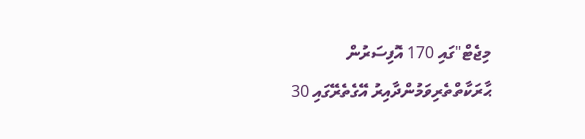މިޖެޓް"ގައި 170 އޮފިސަރުން ޙާރަކާތްތެރިވަމުންދާއިރު އޭގެތެރޭގައި 30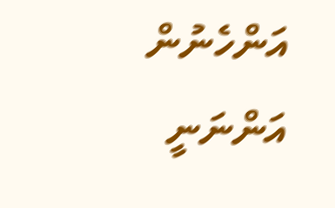އަންހެނުން އަންނަނީ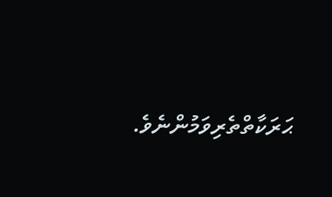ޙަރަކާތްތެރިވަމުންނެވެ.